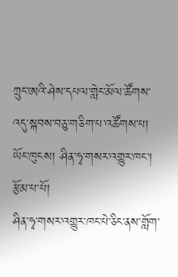ཀྲུང་ཨའི་ཤེས་དཔལ་གླེང་མོལ་ཚོགས་འདུ་སྐབས་བཅུ་གཅིག་པ་འཚོགས་པ།
ཡོང་ཁུངས། ཤིན་ཧྭ་གསར་འགྱུར་ཁང་།
རྩོམ་པ་པོ།
ཤིན་ཧྭ་གསར་འགྱུར་ཁང་པེ་ཅིང་ནས་གློག་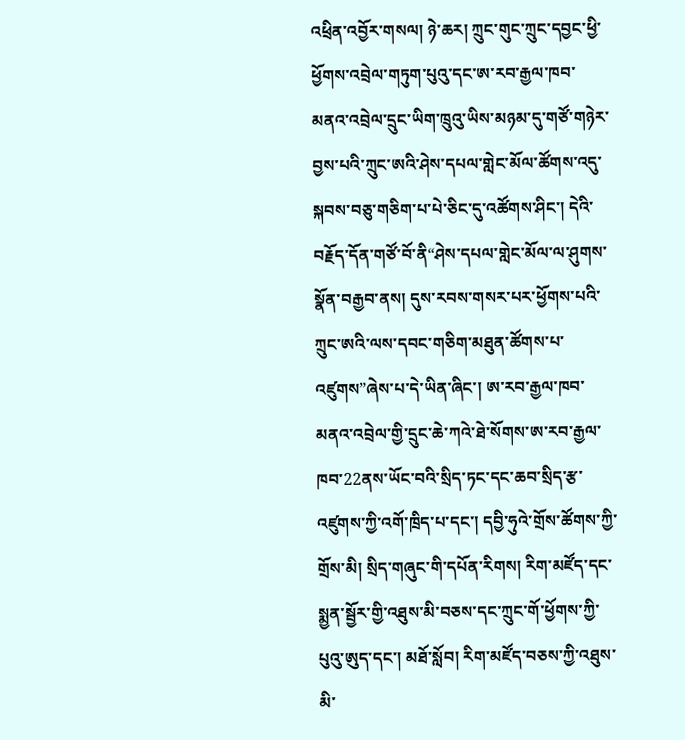འཕྲིན་འབྱོར་གསལ། ཉེ་ཆར། ཀྲུང་གུང་ཀྲུང་དབྱང་ཕྱི་ཕྱོགས་འབྲེལ་གཏུག་པུའུ་དང་ཨ་རབ་རྒྱལ་ཁབ་མནའ་འབྲེལ་དྲུང་ཡིག་ཁྲུའུ་ཡིས་མཉམ་དུ་གཙོ་གཉེར་བྱས་པའི་ཀྲུང་ཨའི་ཤེས་དཔལ་གླེང་མོལ་ཚོགས་འདུ་སྐབས་བཅུ་གཅིག་པ་པེ་ཅིང་དུ་འཚོགས་ཤིང་། དེའི་བརྗོད་དོན་གཙོ་བོ་ནི“ཤེས་དཔལ་གླེང་མོལ་ལ་ཤུགས་སྣོན་བརྒྱབ་ནས། དུས་རབས་གསར་པར་ཕྱོགས་པའི་ཀྲུང་ཨའི་ལས་དབང་གཅིག་མཐུན་ཚོགས་པ་འཛུགས”ཞེས་པ་དེ་ཡིན་ཞིང་། ཨ་རབ་རྒྱལ་ཁབ་མནའ་འབྲེལ་གྱི་དྲུང་ཆེ་ཀའེ་ཐེ་སོགས་ཨ་རབ་རྒྱལ་ཁབ་22ནས་ཡོང་བའི་སྲིད་ཏང་དང་ཆབ་སྲིད་རྩ་འཛུགས་ཀྱི་འགོ་ཁྲིད་པ་དང་། དབྱི་ཧུའེ་གྲོས་ཚོགས་ཀྱི་གྲོས་མི། སྲིད་གཞུང་གི་དཔོན་རིགས། རིག་མཛོད་དང་སྨྱན་སྦྱོར་གྱི་འཐུས་མི་བཅས་དང་ཀྲུང་གོ་ཕྱོགས་ཀྱི་པུའུ་ཨུད་དང་། མཐོ་སློབ། རིག་མཛོད་བཅས་ཀྱི་འཐུས་མི་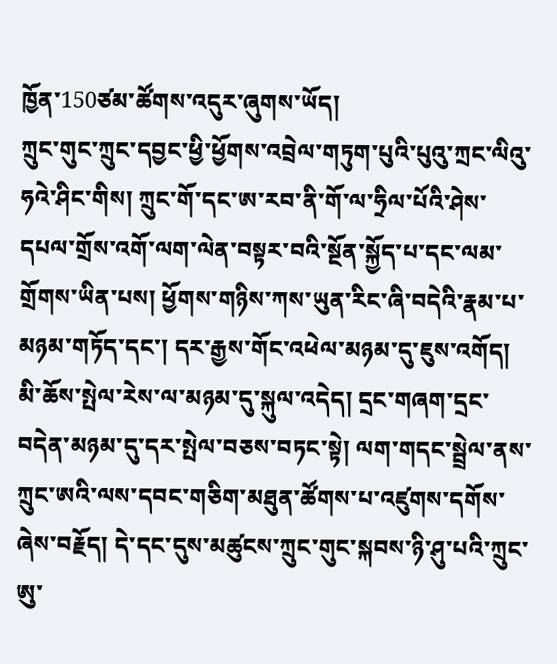ཁྱོན་150ཙམ་ཚོགས་འདུར་ཞུགས་ཡོད།
ཀྲུང་གུང་ཀྲུང་དབྱང་ཕྱི་ཕྱོགས་འབྲེལ་གཏུག་པུའི་པུའུ་ཀྲང་ལིའུ་ཧའེ་ཤིང་གིས། ཀྲུང་གོ་དང་ཨ་རབ་ནི་གོ་ལ་ཧྲིལ་པོའི་ཤེས་དཔལ་གྲོས་འགོ་ལག་ལེན་བསྟར་བའི་སྔོན་སྐྱོད་པ་དང་ལམ་གྲོགས་ཡིན་པས། ཕྱོགས་གཉིས་ཀས་ཡུན་རིང་ཞི་བདེའི་རྣམ་པ་མཉམ་གཏོད་དང་། དར་རྒྱས་གོང་འཕེལ་མཉམ་དུ་ཇུས་འགོད། མི་ཆོས་སྤེལ་རེས་ལ་མཉམ་དུ་སྐུལ་འདེད། དྲང་གཞག་དྲང་བདེན་མཉམ་དུ་དར་སྤེལ་བཅས་བཏང་སྟེ། ལག་གདང་སྦྲེལ་ནས་ཀྲུང་ཨའི་ལས་དབང་གཅིག་མཐུན་ཚོགས་པ་འཛུགས་དགོས་ཞེས་བརྗོད། དེ་དང་དུས་མཚུངས་ཀྲུང་གུང་སྐབས་ཉི་ཤུ་པའི་ཀྲུང་ཨུ་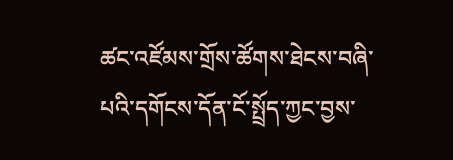ཚང་འཛོམས་གྲོས་ཚོགས་ཐེངས་བཞི་པའི་དགོངས་དོན་ངོ་སྤྲོད་ཀྱང་བྱས་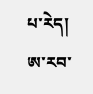པ་རེད།
ཨ་རབ་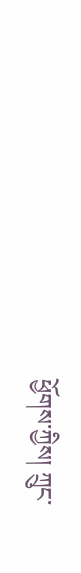ཕྱོགས་ཀྱིས། ཀྲུང་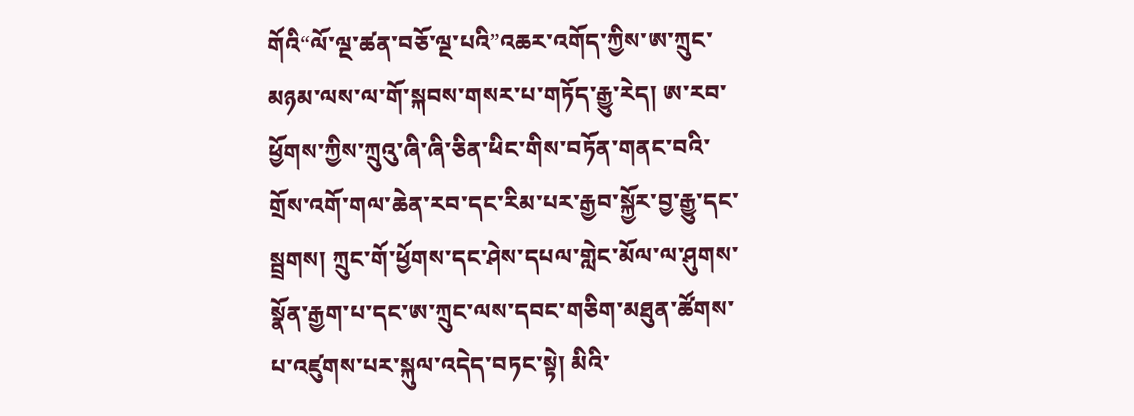གོའི“ལོ་ལྔ་ཚན་བཅོ་ལྔ་པའི”འཆར་འགོད་ཀྱིས་ཨ་ཀྲུང་མཉམ་ལས་ལ་གོ་སྐབས་གསར་པ་གཏོད་རྒྱུ་རེད། ཨ་རབ་ཕྱོགས་ཀྱིས་ཀྲུའུ་ཞི་ཞི་ཅིན་ཕིང་གིས་བཏོན་གནང་བའི་གྲོས་འགོ་གལ་ཆེན་རབ་དང་རིམ་པར་རྒྱབ་སྐྱོར་བྱ་རྒྱུ་དང་སྦྲགས། ཀྲུང་གོ་ཕྱོགས་དང་ཤེས་དཔལ་གླེང་མོལ་ལ་ཤུགས་སྣོན་རྒྱག་པ་དང་ཨ་ཀྲུང་ལས་དབང་གཅིག་མཐུན་ཚོགས་པ་འཛུགས་པར་སྐུལ་འདེད་བཏང་སྟེ། མིའི་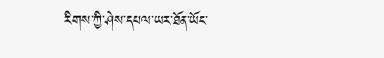རིགས་ཀྱི་ཤེས་དཔལ་ཡར་ཐོན་ཡོང་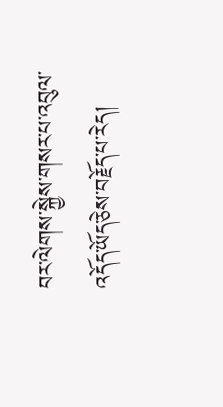བར་ལེགས་སྐྱེས་གསར་པ་འབུལ་འདོད་ཡོད་ཅེས་བརྗོད་པ་རེད།